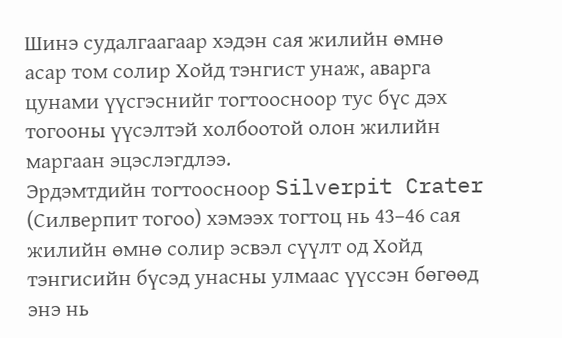Шинэ судалгаагаар хэдэн сая жилийн өмнө асар том солир Хойд тэнгист унаж, аварга цунами үүсгэснийг тогтоосноор тус бүс дэх тогооны үүсэлтэй холбоотой олон жилийн маргаан эцэслэгдлээ.
Эрдэмтдийн тогтоосноор Silverpit Crater (Силверпит тогоо) хэмээх тогтоц нь 43–46 сая жилийн өмнө солир эсвэл сүүлт од Хойд тэнгисийн бүсэд унасны улмаас үүссэн бөгөөд энэ нь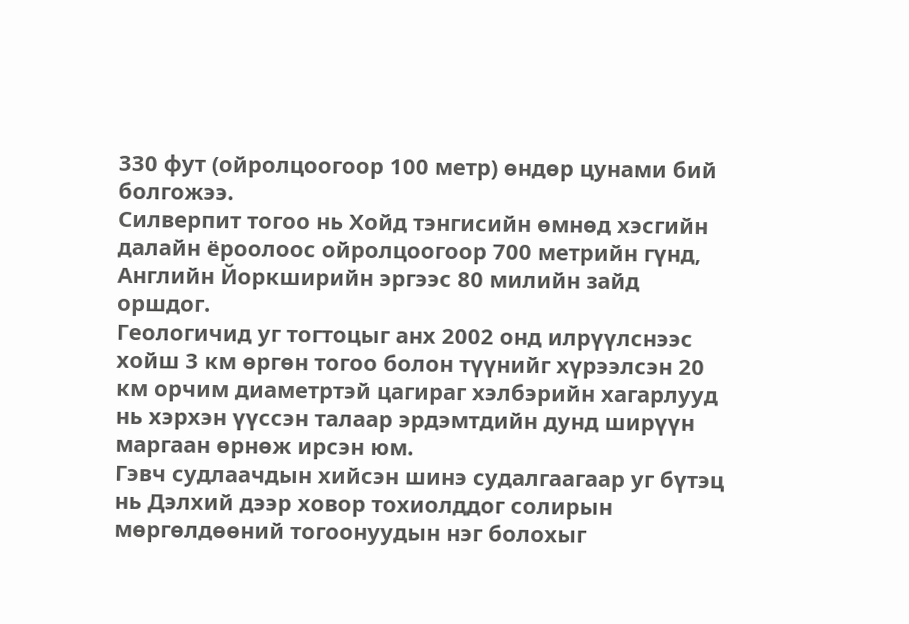330 фут (ойролцоогоор 100 метр) өндөр цунами бий болгожээ.
Силверпит тогоо нь Хойд тэнгисийн өмнөд хэсгийн далайн ёроолоос ойролцоогоор 700 метрийн гүнд, Английн Йоркширийн эргээс 80 милийн зайд оршдог.
Геологичид уг тогтоцыг анх 2002 онд илрүүлснээс хойш 3 км өргөн тогоо болон түүнийг хүрээлсэн 20 км орчим диаметртэй цагираг хэлбэрийн хагарлууд нь хэрхэн үүссэн талаар эрдэмтдийн дунд ширүүн маргаан өрнөж ирсэн юм.
Гэвч судлаачдын хийсэн шинэ судалгаагаар уг бүтэц нь Дэлхий дээр ховор тохиолддог солирын мөргөлдөөний тогоонуудын нэг болохыг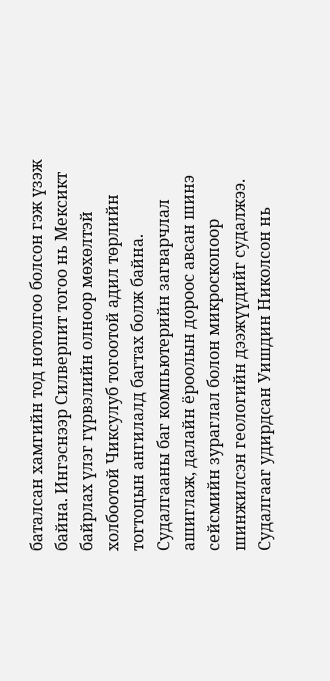баталсан хамгийн тод нотолгоо болсон гэж үзэж байна. Ингэснээр Силверпит тогоо нь Мексикт байрлах үлэг гүрвэлийн олноор мөхөлтэй холбоотой Чиксулуб тогоотой адил төрлийн тогтоцын ангилалд багтах болж байна.
Судалгааны баг компьютерийн загварчлал ашиглаж, далайн ёроолын дороос авсан шинэ сейсмийн зураглал болон микроскопоор шинжилсэн геологийн дээжүүдийг судалжээ.
Судалгааг удирдсан Уишдин Николсон нь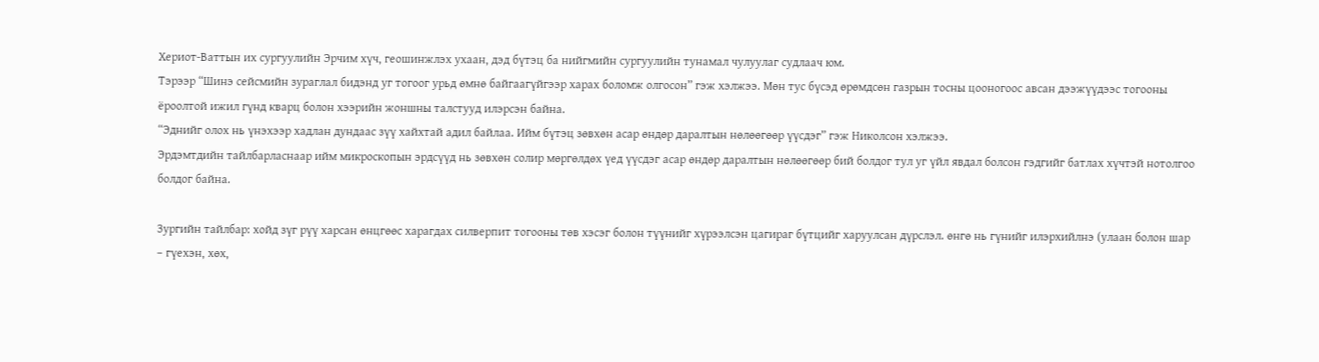Хериот-Ваттын их сургуулийн Эрчим хүч, геошинжлэх ухаан, дэд бүтэц ба нийгмийн сургуулийн тунамал чулуулаг судлаач юм.
Тэрээр “Шинэ сейсмийн зураглал бидэнд уг тогоог урьд өмнө байгаагүйгээр харах боломж олгосон” гэж хэлжээ. Мөн тус бүсэд өрөмдсөн газрын тосны цооногоос авсан дээжүүдээс тогооны ёроолтой ижил гүнд кварц болон хээрийн жоншны талстууд илэрсэн байна.
“Эднийг олох нь үнэхээр хадлан дундаас зүү хайхтай адил байлаа. Ийм бүтэц зөвхөн асар өндөр даралтын нөлөөгөөр үүсдэг” гэж Николсон хэлжээ.
Эрдэмтдийн тайлбарласнаар ийм микроскопын эрдсүүд нь зөвхөн солир мөргөлдөх үед үүсдэг асар өндөр даралтын нөлөөгөөр бий болдог тул уг үйл явдал болсон гэдгийг батлах хүчтэй нотолгоо болдог байна.

Зургийн тайлбар: хойд зүг рүү харсан өнцгөөс харагдах силверпит тогооны төв хэсэг болон түүнийг хүрээлсэн цагираг бүтцийг харуулсан дүрслэл. өнгө нь гүнийг илэрхийлнэ (улаан болон шар – гүехэн, хөх,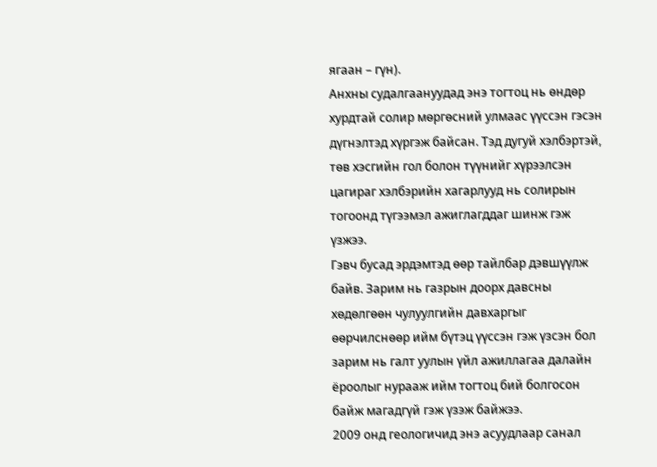ягаан – гүн).
Анхны судалгаануудад энэ тогтоц нь өндөр хурдтай солир мөргөсний улмаас үүссэн гэсэн дүгнэлтэд хүргэж байсан. Тэд дугуй хэлбэртэй, төв хэсгийн гол болон түүнийг хүрээлсэн цагираг хэлбэрийн хагарлууд нь солирын тогоонд түгээмэл ажиглагддаг шинж гэж үзжээ.
Гэвч бусад эрдэмтэд өөр тайлбар дэвшүүлж байв. Зарим нь газрын доорх давсны хөдөлгөөн чулуулгийн давхаргыг өөрчилснөөр ийм бүтэц үүссэн гэж үзсэн бол зарим нь галт уулын үйл ажиллагаа далайн ёроолыг нурааж ийм тогтоц бий болгосон байж магадгүй гэж үзэж байжээ.
2009 онд геологичид энэ асуудлаар санал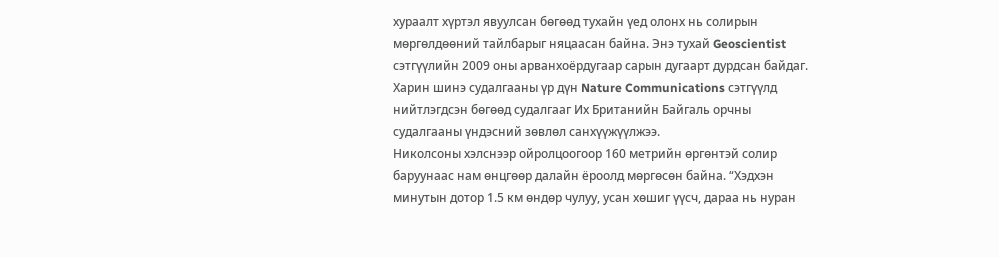хураалт хүртэл явуулсан бөгөөд тухайн үед олонх нь солирын мөргөлдөөний тайлбарыг няцаасан байна. Энэ тухай Geoscientist сэтгүүлийн 2009 оны арванхоёрдугаар сарын дугаарт дурдсан байдаг. Харин шинэ судалгааны үр дүн Nature Communications сэтгүүлд нийтлэгдсэн бөгөөд судалгааг Их Британийн Байгаль орчны судалгааны үндэсний зөвлөл санхүүжүүлжээ.
Николсоны хэлснээр ойролцоогоор 160 метрийн өргөнтэй солир баруунаас нам өнцгөөр далайн ёроолд мөргөсөн байна. “Хэдхэн минутын дотор 1.5 км өндөр чулуу, усан хөшиг үүсч, дараа нь нуран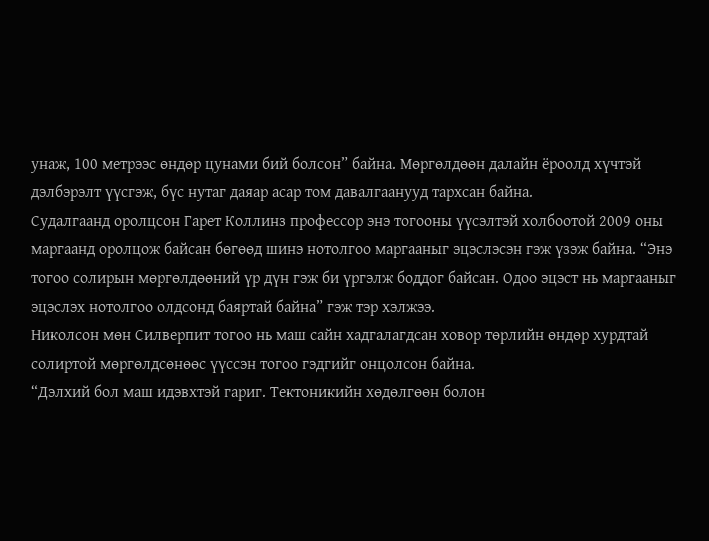унаж, 100 метрээс өндөр цунами бий болсон” байна. Мөргөлдөөн далайн ёроолд хүчтэй дэлбэрэлт үүсгэж, бүс нутаг даяар асар том давалгаанууд тархсан байна.
Судалгаанд оролцсон Гарет Коллинз профессор энэ тогооны үүсэлтэй холбоотой 2009 оны маргаанд оролцож байсан бөгөөд шинэ нотолгоо маргааныг эцэслэсэн гэж үзэж байна. “Энэ тогоо солирын мөргөлдөөний үр дүн гэж би үргэлж боддог байсан. Одоо эцэст нь маргааныг эцэслэх нотолгоо олдсонд баяртай байна” гэж тэр хэлжээ.
Николсон мөн Силверпит тогоо нь маш сайн хадгалагдсан ховор төрлийн өндөр хурдтай солиртой мөргөлдсөнөөс үүссэн тогоо гэдгийг онцолсон байна.
“Дэлхий бол маш идэвхтэй гариг. Тектоникийн хөдөлгөөн болон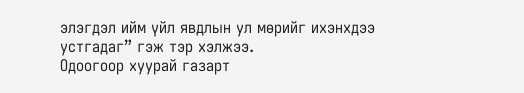элэгдэл ийм үйл явдлын ул мөрийг ихэнхдээ устгадаг” гэж тэр хэлжээ.
Одоогоор хуурай газарт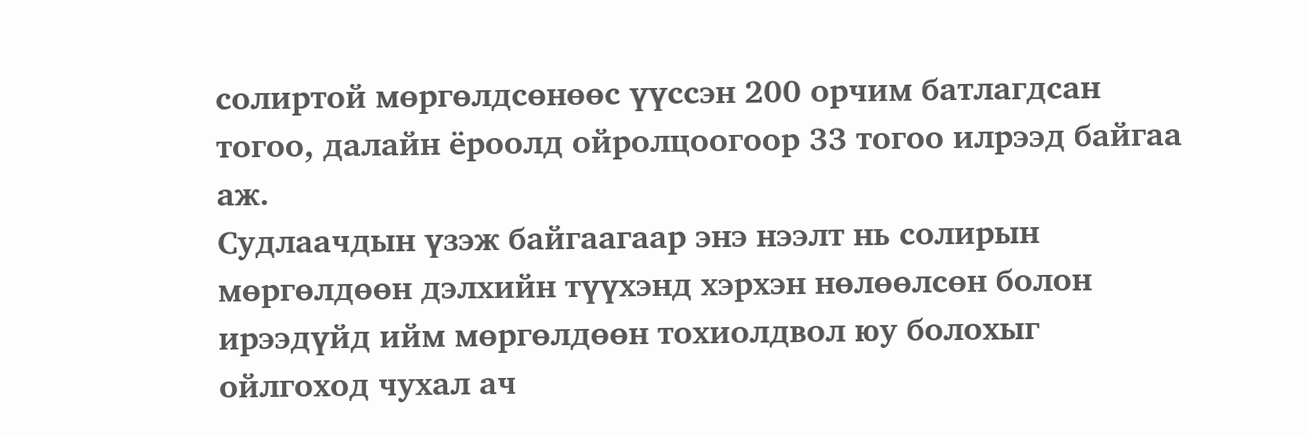солиртой мөргөлдсөнөөс үүссэн 200 орчим батлагдсан тогоо, далайн ёроолд ойролцоогоор 33 тогоо илрээд байгаа аж.
Судлаачдын үзэж байгаагаар энэ нээлт нь солирын мөргөлдөөн дэлхийн түүхэнд хэрхэн нөлөөлсөн болон ирээдүйд ийм мөргөлдөөн тохиолдвол юу болохыг ойлгоход чухал ач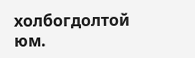холбогдолтой юм.